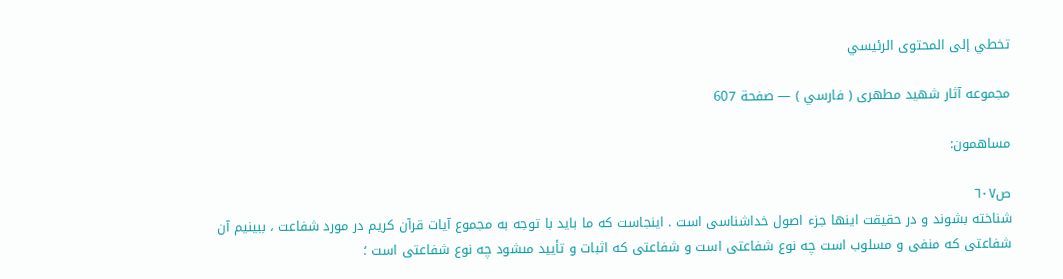تخطي إلى المحتوى الرئيسي

مجموعه آثار شهيد مطهرى ( فارسي ) — صفحة 607

مساهمون:

ص٦٠٧
شناخته بشوند و در حقيقت اينها جزء اصول خداشناسى است . اينجاست كه ما بايد با توجه به مجموع آيات قرآن كريم در مورد شفاعت ، ببينيم آن شفاعتى كه منفى و مسلوب است چه نوع شفاعتى است و شفاعتى كه اثبات و تأييد مىشود چه نوع شفاعتى است ؛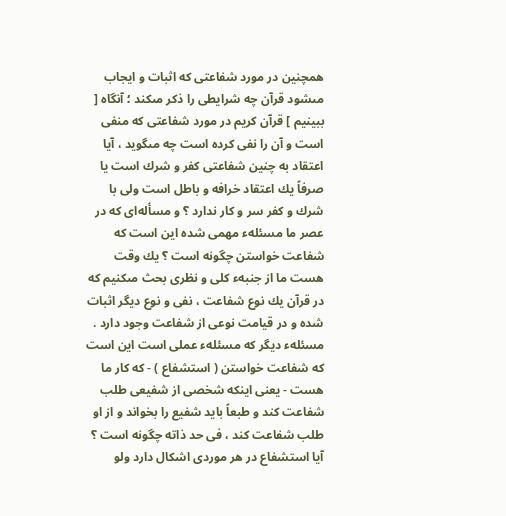همچنين در مورد شفاعتى كه اثبات و ايجاب مىشود قرآن چه شرايطى را ذكر مىكند ؛ آنگاه [ ببينيم ] قرآن كريم در مورد شفاعتى كه منفى است و آن را نفى كرده است چه مىگويد ، آيا اعتقاد به چنين شفاعتى كفر و شرك است يا صرفاً يك اعتقاد خرافه و باطل است ولى با شرك و كفر سر و كار ندارد ؟ و مسأله‌اى كه در عصر ما مسئلهء مهمى شده اين است كه شفاعت خواستن چگونه است ؟ يك وقت هست ما از جنبهء كلى و نظرى بحث مىكنيم كه در قرآن يك نوع شفاعت ، نفى و نوع ديگر اثبات شده و در قيامت نوعى از شفاعت وجود دارد . مسئلهء ديگر كه مسئلهء عملى است اين است كه شفاعت خواستن ( استشفاع ) - كه كار ما هست - يعنى اينكه شخصى از شفيعى طلب شفاعت كند و طبعاً بايد شفيع را بخواند و از او طلب شفاعت كند ، فى حد ذاته چگونه است ؟ آيا استشفاع در هر موردى اشكال دارد ولو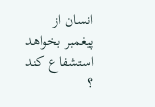انسان از پيغمبر بخواهد استشفاع كند ؟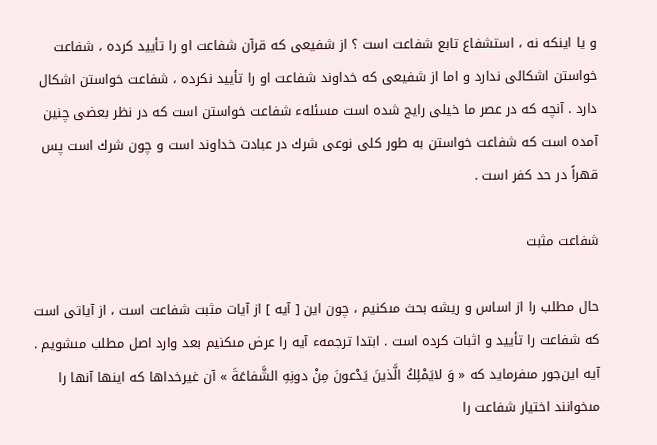و يا اينكه نه ، استشفاع تابع شفاعت است ؟ از شفيعى كه قرآن شفاعت او را تأييد كرده ، شفاعت خواستن اشكالى ندارد و اما از شفيعى كه خداوند شفاعت او را تأييد نكرده ، شفاعت خواستن اشكال دارد . آنچه كه در عصر ما خيلى رايج شده است مسئلهء شفاعت خواستن است كه در نظر بعضى چنين آمده است كه شفاعت خواستن به طور كلى نوعى شرك در عبادت خداوند است و چون شرك است پس قهراً در حد كفر است .

شفاعت مثبت

حال مطلب را از اساس و ريشه بحث مىكنيم ، چون اين [ آيه ] از آيات مثبت شفاعت است ، از آياتى است كه شفاعت را تأييد و اثبات كرده است . ابتدا ترجمهء آيه را عرض مىكنيم بعد وارد اصل مطلب مىشويم . آيه اين‌جور مىفرمايد كه « وَ لايَمْلِكُ الَّذينَ يَدْعونَ مِنْ دونِهِ الشَّفاعَةَ » آن غيرخداها كه اينها آنها را مىخوانند اختيار شفاعت را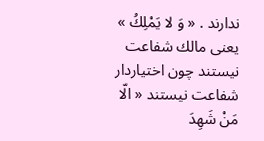ندارند . « وَ لا يَمْلِكُ » يعنى مالك شفاعت نيستند چون اختياردار شفاعت نيستند « الّا مَنْ شَهِدَ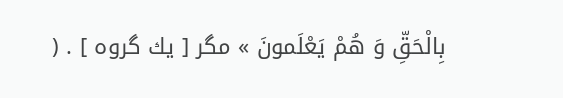بِالْحَقِّ وَ هُمْ يَعْلَمونَ » مگر [ يك گروه ] . (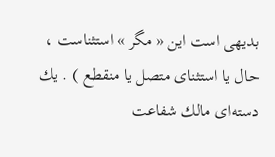بديهى است اين « مگر » استثناست ، حال يا استثناى متصل يا منقطع ) . يك دسته‌اى مالك شفاعت